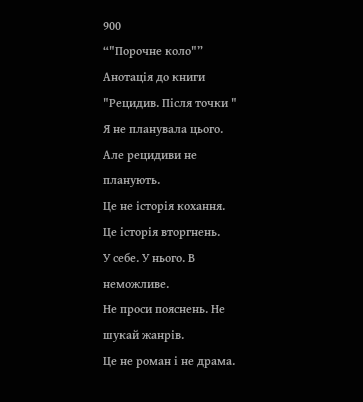900
“"Порочне коло"”
Анотація до книги "Рецидив. Після точки "
Я не планувала цього.
Але рецидиви не планують.
Це не історія кохання.
Це історія вторгнень.
У себе. У нього. В неможливе.
Не проси пояснень. Не шукай жанрів.
Це не роман і не драма.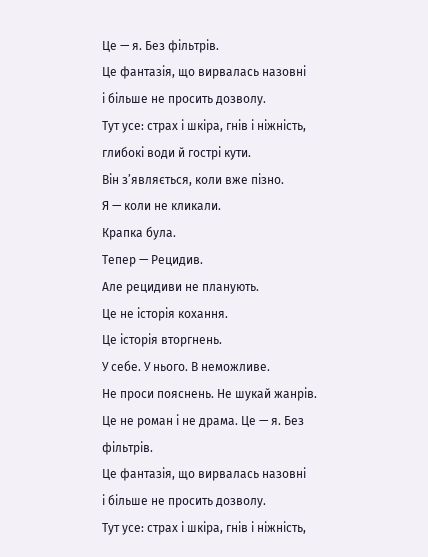Це — я. Без фільтрів.
Це фантазія, що вирвалась назовні
і більше не просить дозволу.
Тут усе: страх і шкіра, гнів і ніжність,
глибокі води й гострі кути.
Він з’являється, коли вже пізно.
Я — коли не кликали.
Крапка була.
Тепер — Рецидив.
Але рецидиви не планують.
Це не історія кохання.
Це історія вторгнень.
У себе. У нього. В неможливе.
Не проси пояснень. Не шукай жанрів.
Це не роман і не драма. Це — я. Без фільтрів.
Це фантазія, що вирвалась назовні
і більше не просить дозволу.
Тут усе: страх і шкіра, гнів і ніжність,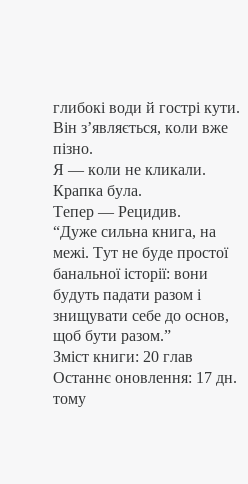глибокі води й гострі кути.
Він з’являється, коли вже пізно.
Я — коли не кликали.
Крапка була.
Тепер — Рецидив.
“Дуже сильна книга, на межі. Тут не буде простої банальної історії: вони будуть падати разом і знищувати себе до основ, щоб бути разом.”
Зміст книги: 20 глав
Останнє оновлення: 17 дн. тому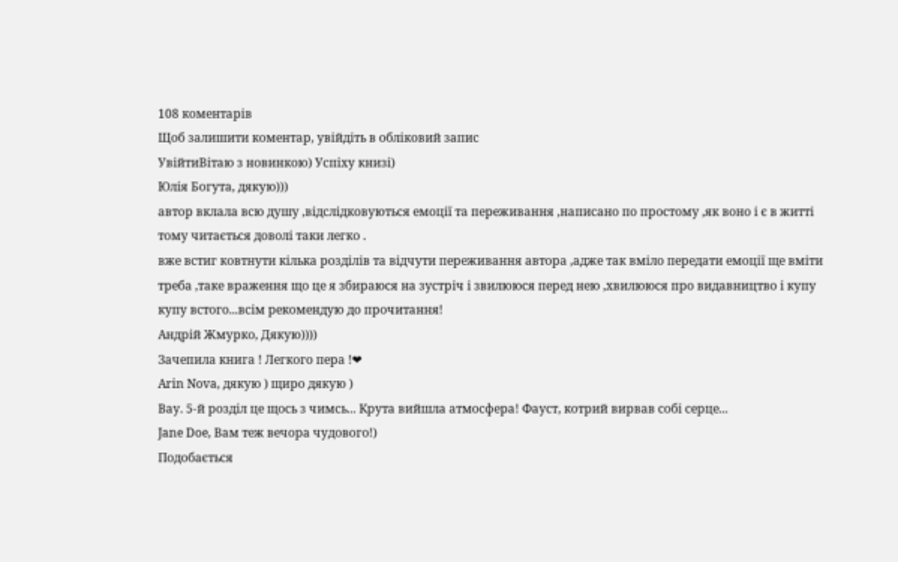108 коментарів
Щоб залишити коментар, увійдіть в обліковий запис
УвійтиВітаю з новинкою) Успіху книзі)
Юлія Богута, дякую)))
автор вклала всю душу ,відслідковуються емоції та переживання ,написано по простому ,як воно і є в житті тому читається доволі таки легко .
вже встиг ковтнути кілька розділів та відчути переживання автора ,адже так вміло передати емоції ще вміти треба ,таке враження що це я збираюся на зустріч і звилююся перед нею ,хвилююся про видавництво і купу купу встого...всім рекомендую до прочитання!
Андрій Жмурко, Дякую))))
Зачепила книга ! Легкого пера !❤
Arin Nova, дякую ) щиро дякую )
Вау. 5-й розділ це щось з чимсь... Крута вийшла атмосфера! Фауст, котрий вирвав собі серце...
Jane Doe, Вам теж вечора чудового!)
Подобається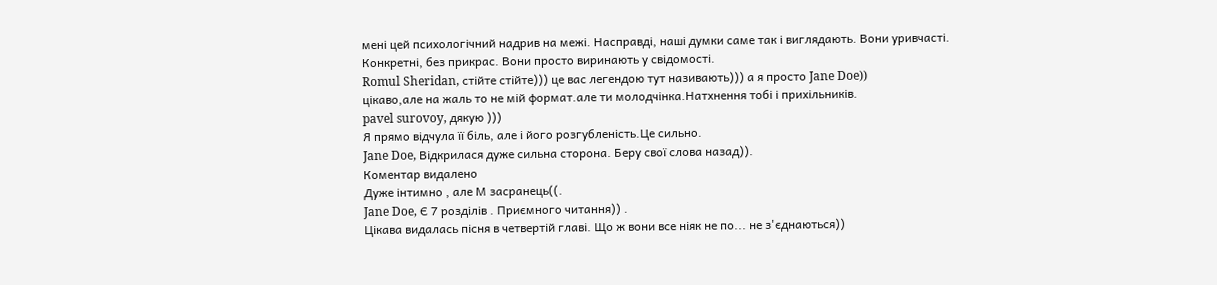мені цей психологічний надрив на межі. Насправді, наші думки саме так і виглядають. Вони уривчасті. Конкретні, без прикрас. Вони просто виринають у свідомості.
Romul Sheridan, стійте стійте))) це вас легендою тут називають))) а я просто Jane Doe))
цікаво,але на жаль то не мій формат.але ти молодчінка.Натхнення тобі і прихільників.
pavel surovoy, дякую )))
Я прямо відчула її біль, але і його розгубленість.Це сильно.
Jane Doe, Відкрилася дуже сильна сторона. Беру свої слова назад)).
Коментар видалено
Дуже інтимно , але М засранець((.
Jane Doe, Є 7 розділів . Приємного читання)) .
Цікава видалась пісня в четвертій главі. Що ж вони все ніяк не по... не з'єднаються))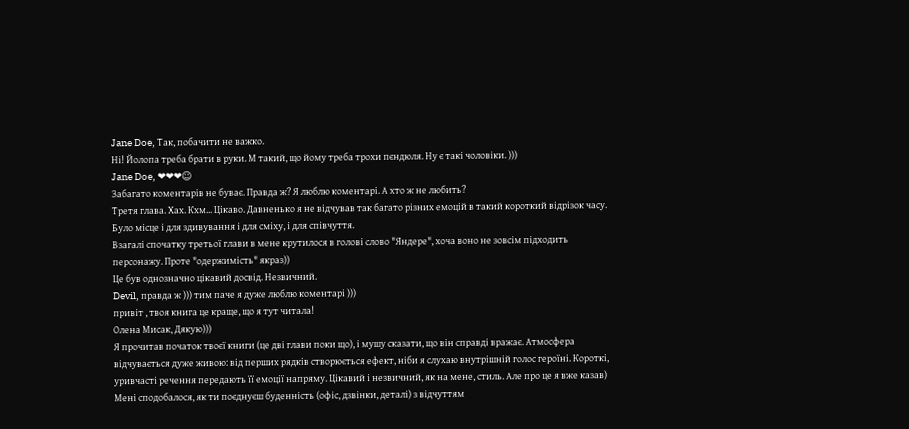Jane Doe, Так, побачити не важко.
Ні! Йолопа треба брати в руки. М такий, що йому треба трохи пєндюля. Ну є такі чоловіки. )))
Jane Doe, ❤❤❤☺
Забагато коментарів не буває. Правда ж? Я люблю коментарі. А хто ж не любить?
Третя глава. Хах. Кхм... Цікаво. Давненько я не відчував так багато різних емоцій в такий короткий відрізок часу. Було місце і для здивування і для сміху, і для співчуття.
Взагалі спочатку третьої глави в мене крутилося в голові слово "Яндере", хоча воно не зовсім підходить персонажу. Проте "одержимість" якраз))
Це був однозначно цікавий досвід. Незвичний.
Devil, правда ж ))) тим паче я дуже люблю коментарі )))
привіт , твоя книга це краще, що я тут читала!
Олена Мисак, Дякую)))
Я прочитав початок твоєї книги (це дві глави поки що), і мушу сказати, що він справді вражає. Атмосфера відчувається дуже живою: від перших рядків створюється ефект, ніби я слухаю внутрішній голос героїні. Короткі, уривчасті речення передають її емоції напряму. Цікавий і незвичний, як на мене, стиль. Але про це я вже казав)
Мені сподобалося, як ти поєднуєш буденність (офіс, дзвінки, деталі) з відчуттям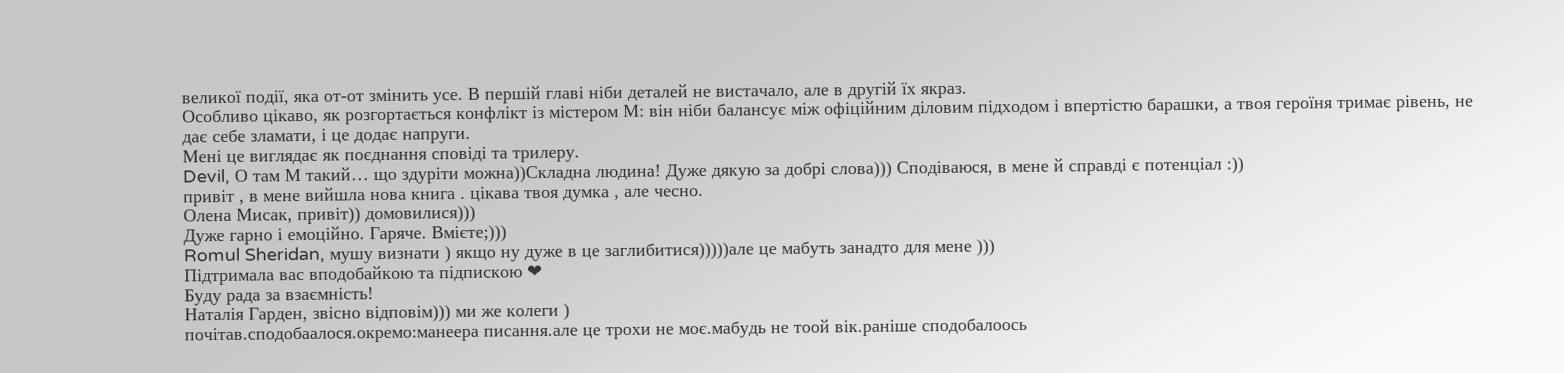великої події, яка от-от змінить усе. В першій главі ніби деталей не вистачало, але в другій їх якраз.
Особливо цікаво, як розгортається конфлікт із містером М: він ніби балансує між офіційним діловим підходом і впертістю барашки, а твоя героїня тримає рівень, не дає себе зламати, і це додає напруги.
Мені це виглядає як поєднання сповіді та трилеру.
Devil, О там М такий… що здуріти можна))Складна людина! Дуже дякую за добрі слова))) Сподіваюся, в мене й справді є потенціал :))
привіт , в мене вийшла нова книга . цікава твоя думка , але чесно.
Олена Мисак, привіт)) домовилися)))
Дуже гарно і емоційно. Гаряче. Вмієте;)))
Romul Sheridan, мушу визнати ) якщо ну дуже в це заглибитися)))))але це мабуть занадто для мене )))
Підтримала вас вподобайкою та підпискою ❤
Буду рада за взаємність!
Наталія Гарден, звісно відповім))) ми же колеги )
почітав.сподобаалося.окремо:манеера писання.але це трохи не моє.мабудь не тоой вік.раніше сподобалоось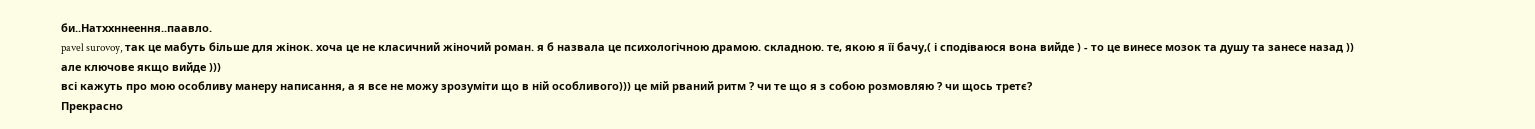би..Натххннеення..паавло.
pavel surovoy, так це мабуть більше для жінок. хоча це не класичний жіночий роман. я б назвала це психологічною драмою. складною. те, якою я її бачу,( і сподіваюся вона вийде ) - то це винесе мозок та душу та занесе назад )) але ключове якщо вийде )))
всі кажуть про мою особливу манеру написання, а я все не можу зрозуміти що в ній особливого))) це мій рваний ритм ? чи те що я з собою розмовляю ? чи щось третє?
Прекрасно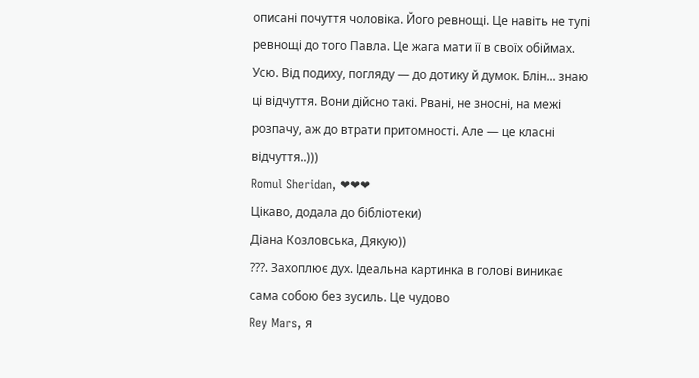описані почуття чоловіка. Його ревнощі. Це навіть не тупі ревнощі до того Павла. Це жага мати її в своїх обіймах. Усю. Від подиху, погляду — до дотику й думок. Блін... знаю ці відчуття. Вони дійсно такі. Рвані, не зносні, на межі розпачу, аж до втрати притомності. Але — це класні відчуття..)))
Romul Sheridan, ❤❤❤
Цікаво, додала до бібліотеки)
Діана Козловська, Дякую))
???. Захоплює дух. Ідеальна картинка в голові виникає сама собою без зусиль. Це чудово
Rey Mars, я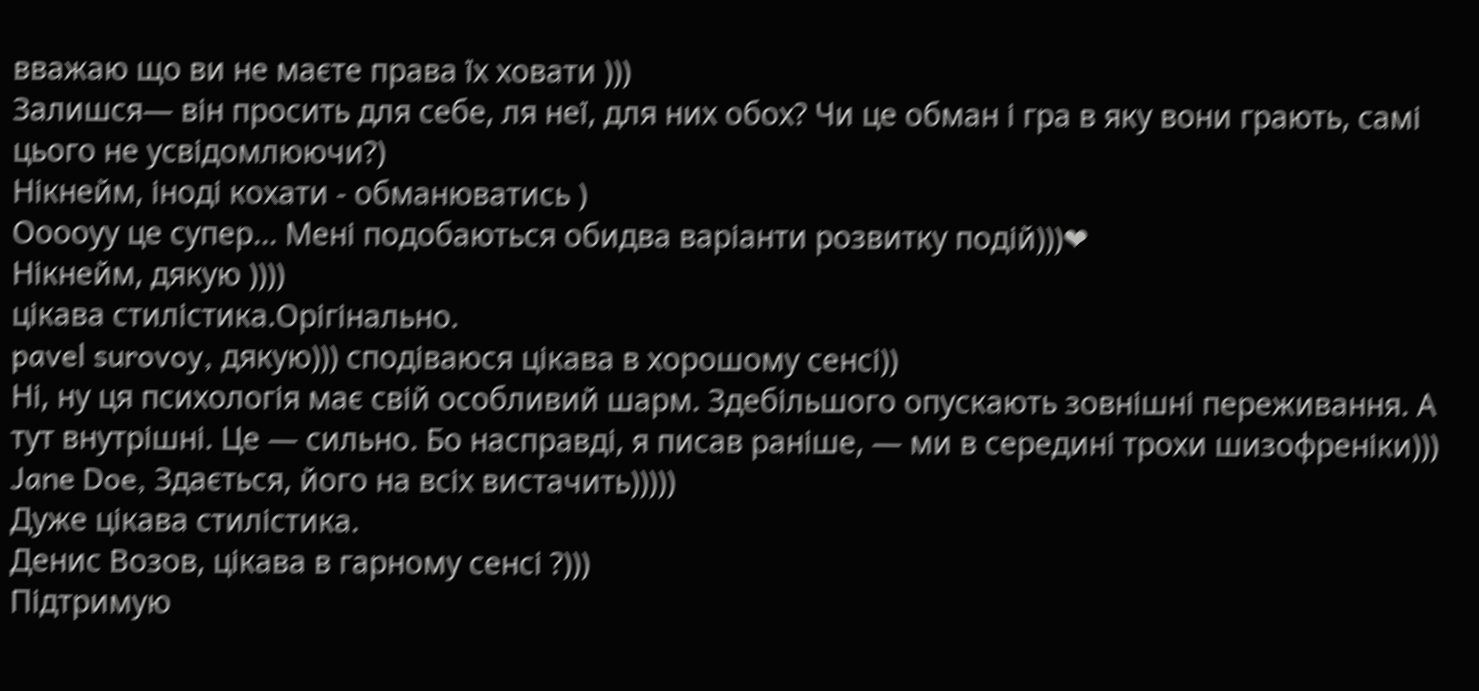вважаю що ви не маєте права їх ховати )))
Залишся— він просить для себе, ля неї, для них обох? Чи це обман і гра в яку вони грають, самі цього не усвідомлюючи?)
Нікнейм, іноді кохати - обманюватись )
Ооооуу це супер... Мені подобаються обидва варіанти розвитку подій)))❤
Нікнейм, дякую ))))
цікава стилістика.Орігінально.
pavel surovoy, дякую))) сподіваюся цікава в хорошому сенсі))
Ні, ну ця психологія має свій особливий шарм. Здебільшого опускають зовнішні переживання. А тут внутрішні. Це — сильно. Бо насправді, я писав раніше, — ми в середині трохи шизофреніки)))
Jane Doe, Здається, його на всіх вистачить)))))
Дуже цікава стилістика.
Денис Возов, цікава в гарному сенсі ?)))
Підтримую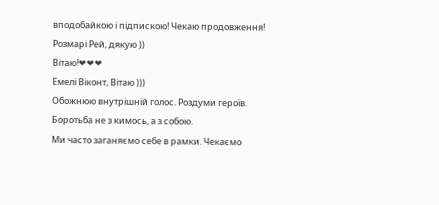вподобайкою і підпискою! Чекаю продовження!
Розмарі Рей, дякую ))
Вітаю!❤❤❤
Емелі Віконт, Вітаю )))
Обожнюю внутрішній голос. Роздуми героїв.
Боротьба не з кимось, а з собою.
Ми часто заганяємо себе в рамки. Чекаємо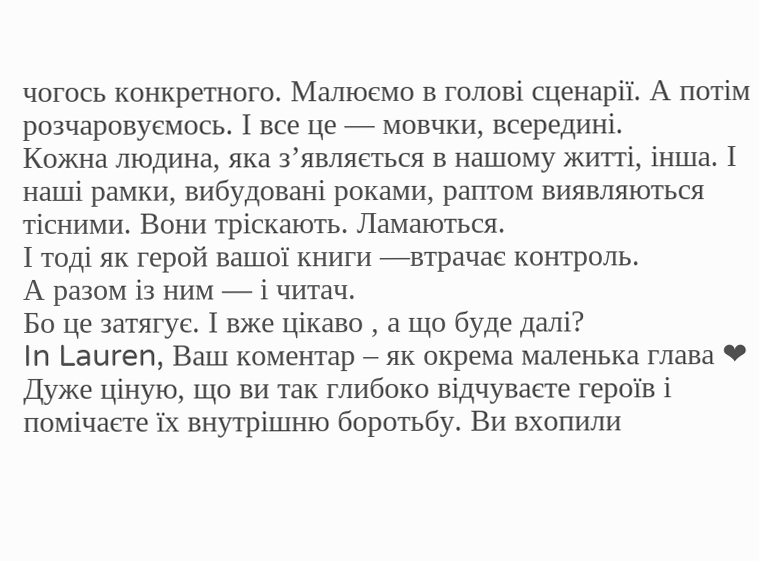чогось конкретного. Малюємо в голові сценарії. А потім розчаровуємось. І все це — мовчки, всередині.
Кожна людина, яка з’являється в нашому житті, інша. І наші рамки, вибудовані роками, раптом виявляються тісними. Вони тріскають. Ламаються.
І тоді як герой вашої книги —втрачає контроль.
А разом із ним — і читач.
Бо це затягує. І вже цікаво , а що буде далі?
In Lauren, Ваш коментар – як окрема маленька глава ❤ Дуже ціную, що ви так глибоко відчуваєте героїв і помічаєте їх внутрішню боротьбу. Ви вхопили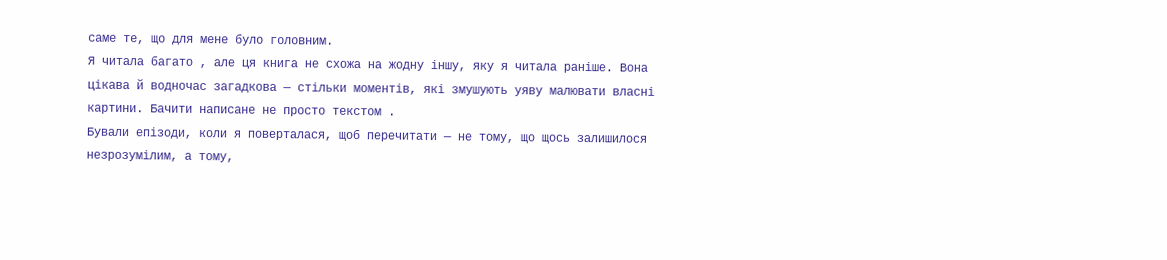саме те, що для мене було головним.
Я читала багато , але ця книга не схожа на жодну іншу, яку я читала раніше. Вона цікава й водночас загадкова — стільки моментів, які змушують уяву малювати власні картини. Бачити написане не просто текстом .
Бували епізоди, коли я поверталася, щоб перечитати — не тому, що щось залишилося незрозумілим, а тому,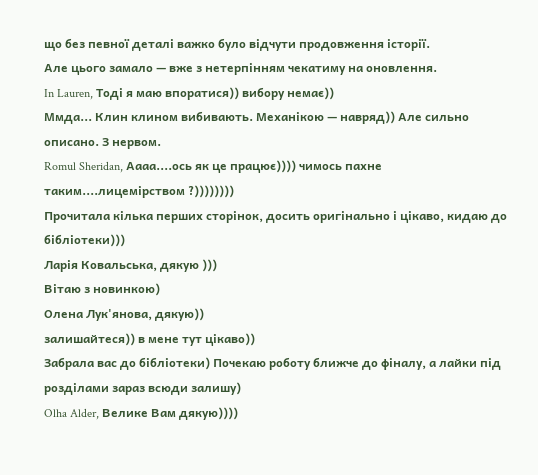що без певної деталі важко було відчути продовження історії.
Але цього замало — вже з нетерпінням чекатиму на оновлення.
In Lauren, Тоді я маю впоратися)) вибору немає))
Ммда... Клин клином вибивають. Механікою — навряд)) Але сильно описано. З нервом.
Romul Sheridan, Аааа....ось як це працює)))) чимось пахне таким....лицемірством ?))))))))
Прочитала кілька перших сторінок, досить оригінально і цікаво, кидаю до бібліотеки)))
Ларія Ковальська, дякую )))
Вітаю з новинкою)
Олена Лук'янова, дякую))
залишайтеся)) в мене тут цікаво))
Забрала вас до бібліотеки) Почекаю роботу ближче до фіналу, а лайки під розділами зараз всюди залишу)
Olha Alder, Велике Вам дякую))))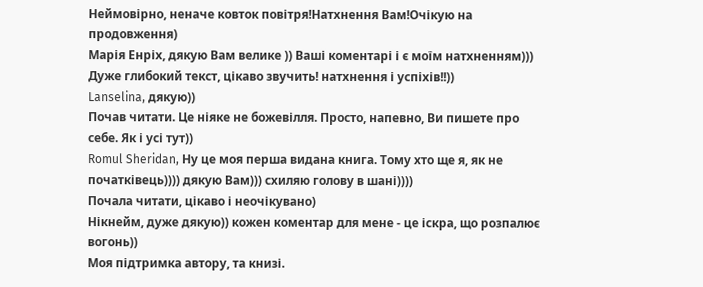Неймовірно, неначе ковток повітря!Натхнення Вам!Очікую на продовження)
Марія Енріх, дякую Вам велике )) Ваші коментарі і є моїм натхненням)))
Дуже глибокий текст, цікаво звучить! натхнення і успіхів!!))
Lanselina, дякую))
Почав читати. Це ніяке не божевілля. Просто, напевно, Ви пишете про себе. Як і усі тут))
Romul Sheridan, Ну це моя перша видана книга. Тому хто ще я, як не початківець)))) дякую Вам))) схиляю голову в шані))))
Почала читати, цікаво і неочікувано)
Нікнейм, дуже дякую)) кожен коментар для мене - це іскра, що розпалює вогонь))
Моя підтримка автору, та книзі.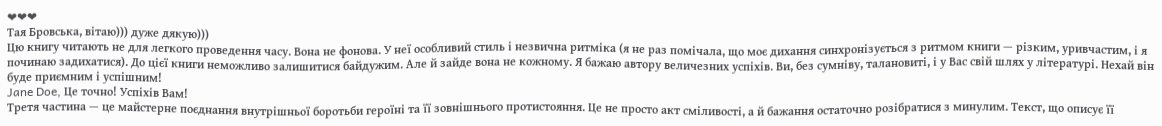❤❤❤
Тая Бровська, вітаю))) дуже дякую)))
Цю книгу читають не для легкого проведення часу. Вона не фонова. У неї особливий стиль і незвична ритміка (я не раз помічала, що моє дихання синхронізується з ритмом книги — різким, уривчастим, і я починаю задихатися). До цієї книги неможливо залишитися байдужим. Але й зайде вона не кожному. Я бажаю автору величезних успіхів. Ви, без сумніву, талановиті, і у Вас свій шлях у літературі. Нехай він буде приємним і успішним!
Jane Doe, Це точно! Успіхів Вам!
Третя частина — це майстерне поєднання внутрішньої боротьби героїні та її зовнішнього протистояння. Це не просто акт сміливості, а й бажання остаточно розібратися з минулим. Текст, що описує її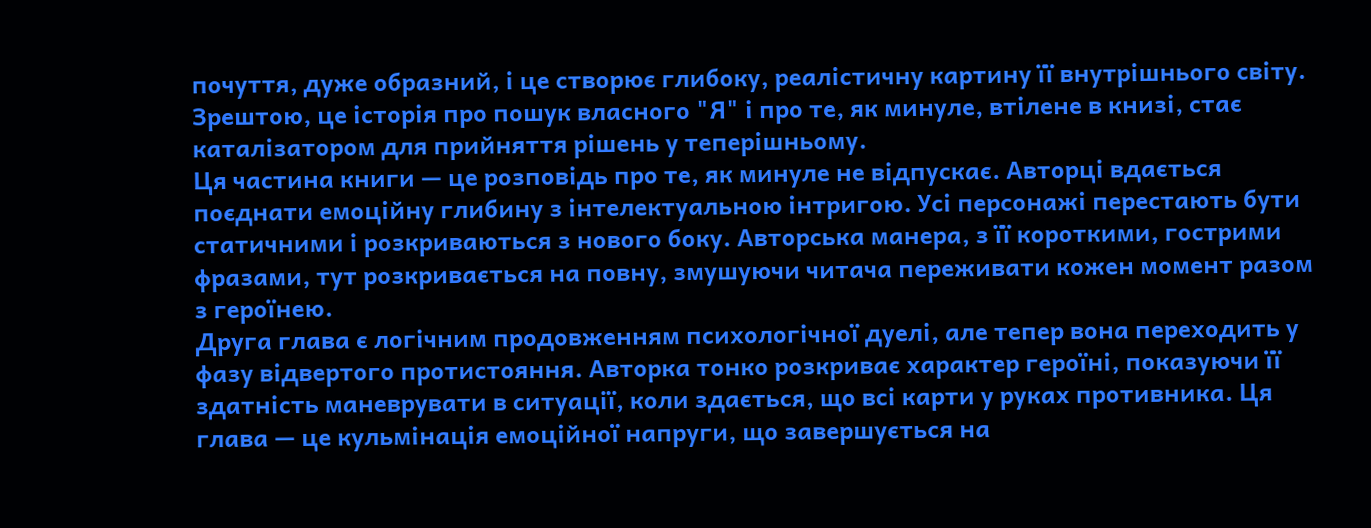почуття, дуже образний, і це створює глибоку, реалістичну картину її внутрішнього світу. Зрештою, це історія про пошук власного "Я" і про те, як минуле, втілене в книзі, стає каталізатором для прийняття рішень у теперішньому.
Ця частина книги — це розповідь про те, як минуле не відпускає. Авторці вдається поєднати емоційну глибину з інтелектуальною інтригою. Усі персонажі перестають бути статичними і розкриваються з нового боку. Авторська манера, з її короткими, гострими фразами, тут розкривається на повну, змушуючи читача переживати кожен момент разом з героїнею.
Друга глава є логічним продовженням психологічної дуелі, але тепер вона переходить у фазу відвертого протистояння. Авторка тонко розкриває характер героїні, показуючи її здатність маневрувати в ситуації, коли здається, що всі карти у руках противника. Ця глава — це кульмінація емоційної напруги, що завершується на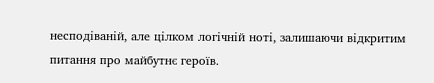несподіваній, але цілком логічній ноті, залишаючи відкритим питання про майбутнє героїв.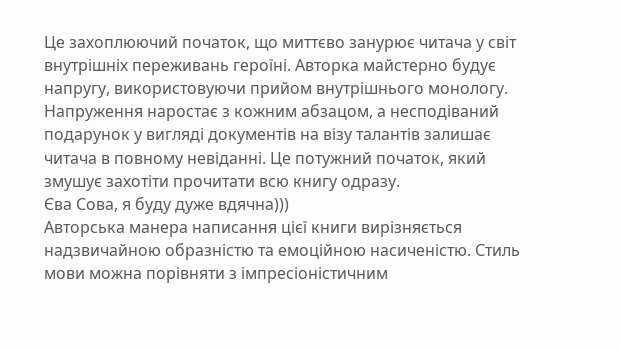Це захоплюючий початок, що миттєво занурює читача у світ внутрішніх переживань героїні. Авторка майстерно будує напругу, використовуючи прийом внутрішнього монологу. Напруження наростає з кожним абзацом, а несподіваний подарунок у вигляді документів на візу талантів залишає читача в повному невіданні. Це потужний початок, який змушує захотіти прочитати всю книгу одразу.
Єва Сова, я буду дуже вдячна)))
Авторська манера написання цієї книги вирізняється надзвичайною образністю та емоційною насиченістю. Стиль мови можна порівняти з імпресіоністичним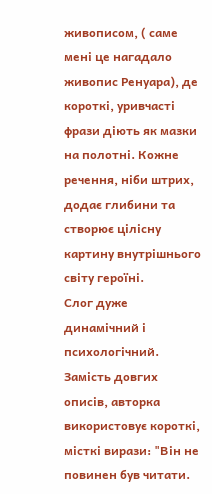живописом, ( саме мені це нагадало живопис Ренуара), де короткі, уривчасті фрази діють як мазки на полотні. Кожне речення, ніби штрих, додає глибини та створює цілісну картину внутрішнього світу героїні.
Слог дуже динамічний і психологічний. Замість довгих описів, авторка використовує короткі, місткі вирази: "Він не повинен був читати.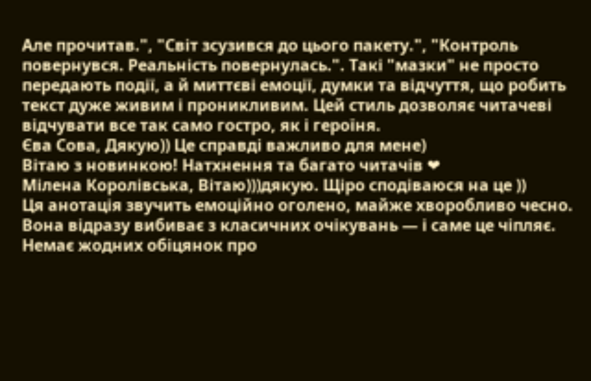Але прочитав.", "Світ зсузився до цього пакету.", "Контроль повернувся. Реальність повернулась.". Такі "мазки" не просто передають події, а й миттєві емоції, думки та відчуття, що робить текст дуже живим і проникливим. Цей стиль дозволяє читачеві відчувати все так само гостро, як і героїня.
Єва Сова, Дякую)) Це справді важливо для мене)
Вітаю з новинкою! Натхнення та багато читачів ❤
Мілена Королівська, Вітаю)))дякую. Щіро сподіваюся на це ))
Ця анотація звучить емоційно оголено, майже хворобливо чесно. Вона відразу вибиває з класичних очікувань — і саме це чіпляє. Немає жодних обіцянок про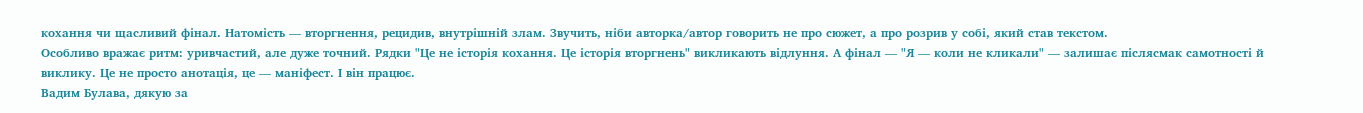кохання чи щасливий фінал. Натомість — вторгнення, рецидив, внутрішній злам. Звучить, ніби авторка/автор говорить не про сюжет, а про розрив у собі, який став текстом.
Особливо вражає ритм: уривчастий, але дуже точний. Рядки "Це не історія кохання. Це історія вторгнень" викликають відлуння. А фінал — "Я — коли не кликали" — залишає післясмак самотності й виклику. Це не просто анотація, це — маніфест. І він працює.
Вадим Булава, дякую за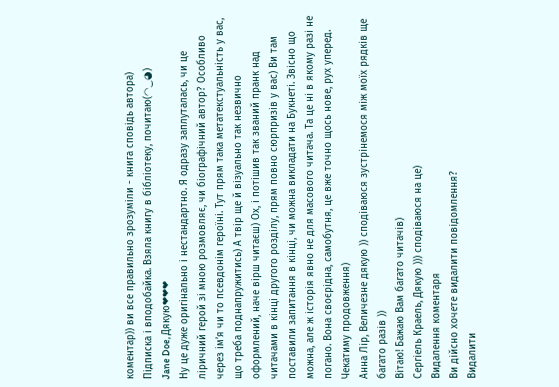коментар)) ви все правильно зрозуміли - книга сповідь автора)
Підписка і вподобайка. Взяла книгу в бібліотеку, почитаю(◠‿◕)
Jane Doe, Дякую❤❤❤
Ну це дуже оригінально і нестандартно. Я одразу заплуталась, чи це ліричний герой зі мною розмовляє, чи біографічний автор? Особливо через ім’я чи то псевдонім героїні. Тут прям така метатекстуальність у вас, що треба поднапружитись) А твір ще й візуально так незвично оформлений, наче вірш читаєш) Ох, і потішив так званий пранк над читачами в кінці другого розділу, прям повно сюрпризів у вас) Ви там поставили запитання в кінці, чи можна викладати на Букнеті. Звісно що можна, але ж історія явно не для масового читача. Та це ні в якому разі не погано. Вона своєрідна, самобутня, це вже точно щось нове, рух уперед. Чекатиму продовження)
Анна Лір, Величезне дякую )) сподіваюся зустрінемося між моїх рядків ще багато разів ))
Вітаю! Бажаю Вам багато читачів)
Сергіель Краель, Дякую ))) сподіваюся на це)
Видалення коментаря
Ви дійсно хочете видалити повідомлення?
Видалити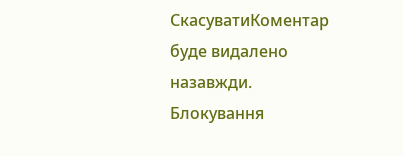СкасуватиКоментар буде видалено назавжди.
Блокування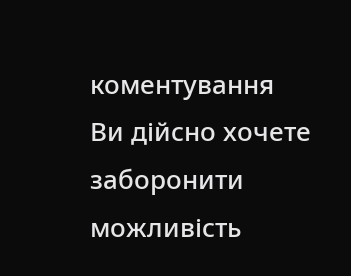коментування
Ви дійсно хочете заборонити можливість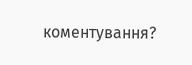коментування?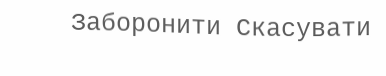Заборонити Скасувати